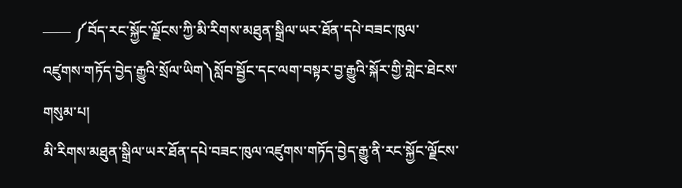—— ༼བོད་རང་སྐྱོང་ལྗོངས་ཀྱི་མི་རིགས་མཐུན་སྒྲིལ་ཡར་ཐོན་དཔེ་བཟང་ཁུལ་འཛུགས་གཏོད་བྱེད་རྒྱུའི་སྲོལ་ཡིག༽སློབ་སྦྱོང་དང་ལག་བསྟར་བྱ་རྒྱུའི་སྐོར་གྱི་གླེང་ཐེངས་གསུམ་པ།
མི་རིགས་མཐུན་སྒྲིལ་ཡར་ཐོན་དཔེ་བཟང་ཁུལ་འཛུགས་གཏོད་བྱེད་རྒྱུ་ནི་རང་སྐྱོང་ལྗོངས་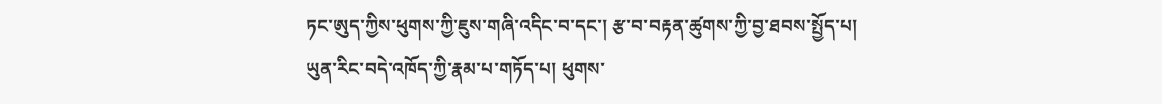ཏང་ཨུད་ཀྱིས་ཕུགས་ཀྱི་ཇུས་གཞི་འདིང་བ་དང་། རྩ་བ་བརྟན་ཚུགས་ཀྱི་བྱ་ཐབས་སྤྱོད་པ། ཡུན་རིང་བདེ་འཁོད་ཀྱི་རྣམ་པ་གཏོད་པ། ཕུགས་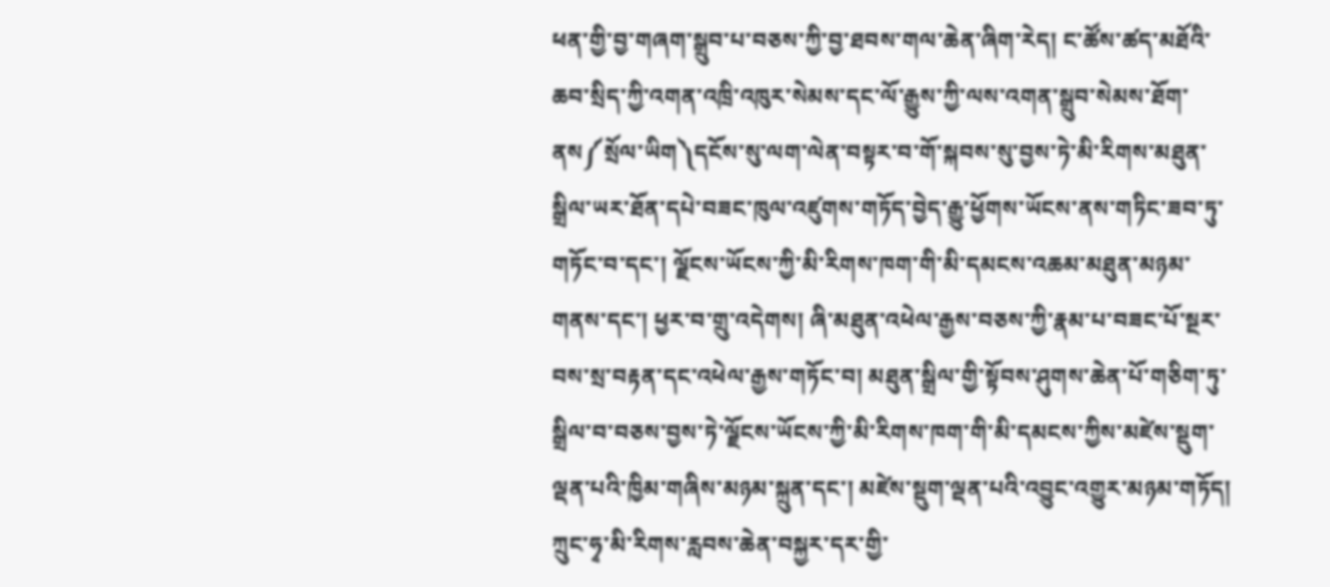ཕན་གྱི་བྱ་གཞག་སྒྲུབ་པ་བཅས་ཀྱི་བྱ་ཐབས་གལ་ཆེན་ཞིག་རེད། ང་ཚོས་ཚད་མཐོའི་ཆབ་སྲིད་ཀྱི་འགན་འཁྲི་འཁུར་སེམས་དང་ལོ་རྒྱུས་ཀྱི་ལས་འགན་སྒྲུབ་སེམས་ཐོག་ནས༼སྲོལ་ཡིག༽དངོས་སུ་ལག་ལེན་བསྟར་བ་གོ་སྐབས་སུ་བྱས་ཏེ་མི་རིགས་མཐུན་སྒྲིལ་ཡར་ཐོན་དཔེ་བཟང་ཁུལ་འཛུགས་གཏོད་བྱེད་རྒྱུ་ཕྱོགས་ཡོངས་ནས་གཏིང་ཟབ་ཏུ་གཏོང་བ་དང་། ལྗོངས་ཡོངས་ཀྱི་མི་རིགས་ཁག་གི་མི་དམངས་འཆམ་མཐུན་མཉམ་གནས་དང་། ཕྱར་བ་གྲུ་འདེགས། ཞི་མཐུན་འཕེལ་རྒྱས་བཅས་ཀྱི་རྣམ་པ་བཟང་པོ་སྔར་བས་སྲ་བརྟན་དང་འཕེལ་རྒྱས་གཏོང་བ། མཐུན་སྒྲིལ་གྱི་སྟོབས་ཤུགས་ཆེན་པོ་གཅིག་ཏུ་སྒྲིལ་བ་བཅས་བྱས་ཏེ་ལྗོངས་ཡོངས་ཀྱི་མི་རིགས་ཁག་གི་མི་དམངས་ཀྱིས་མཛེས་སྡུག་ལྡན་པའི་ཁྱིམ་གཞིས་མཉམ་སྐྲུན་དང་། མཛེས་སྡུག་ལྡན་པའི་འབྱུང་འགྱུར་མཉམ་གཏོད། ཀྲུང་ཧྭ་མི་རིགས་རླབས་ཆེན་བསྐྱར་དར་གྱི་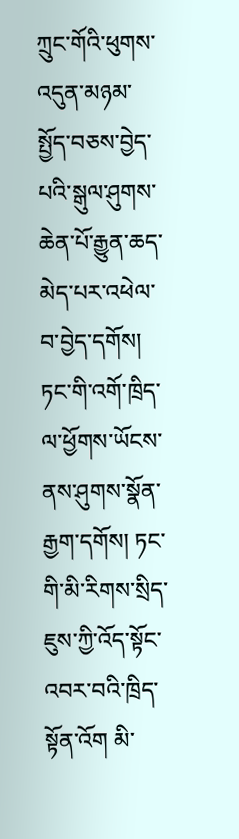ཀྲུང་གོའི་ཕུགས་འདུན་མཉམ་སྤྱོད་བཅས་བྱེད་པའི་སྒུལ་ཤུགས་ཆེན་པོ་རྒྱུན་ཆད་མེད་པར་འཕེལ་བ་བྱེད་དགོས།
ཏང་གི་འགོ་ཁྲིད་ལ་ཕྱོགས་ཡོངས་ནས་ཤུགས་སྣོན་རྒྱག་དགོས། ཏང་གི་མི་རིགས་སྲིད་ཇུས་ཀྱི་འོད་སྟོང་འབར་བའི་ཁྲིད་སྟོན་འོག མི་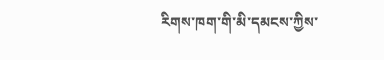རིགས་ཁག་གི་མི་དམངས་ཀྱིས་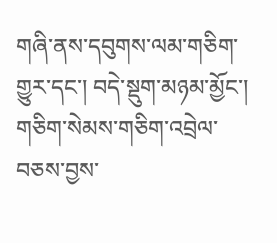གཞི་ནས་དབུགས་ལམ་གཅིག་གྱུར་དང་། བདེ་སྡུག་མཉམ་མྱོང་། གཅིག་སེམས་གཅིག་འབྲེལ་བཅས་བྱས་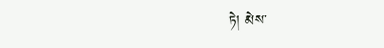ཏེ། མེས་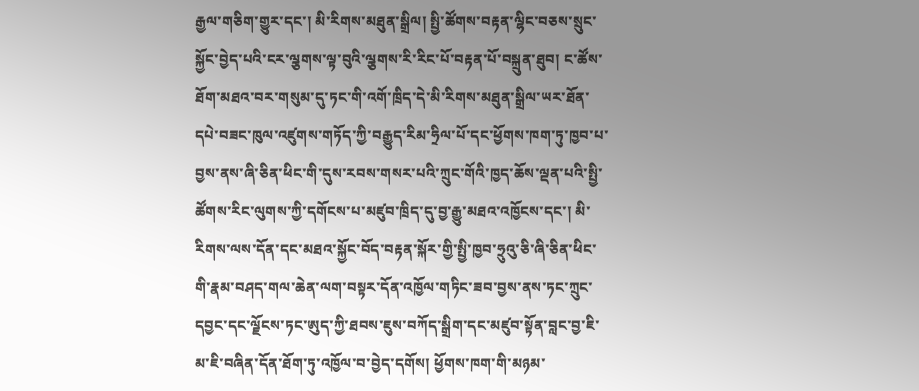རྒྱལ་གཅིག་གྱུར་དང་། མི་རིགས་མཐུན་སྒྲིལ། སྤྱི་ཚོགས་བརྟན་ལྷིང་བཅས་སྲུང་སྐྱོང་བྱེད་པའི་ངར་ལྕགས་ལྟ་བུའི་ལྕགས་རི་རིང་པོ་བརྟན་པོ་བསྐྲུན་ཐུབ། ང་ཚོས་ཐོག་མཐའ་བར་གསུམ་དུ་ཏང་གི་འགོ་ཁྲིད་དེ་མི་རིགས་མཐུན་སྒྲིལ་ཡར་ཐོན་དཔེ་བཟང་ཁུལ་འཛུགས་གཏོད་ཀྱི་བརྒྱུད་རིམ་ཧྲིལ་པོ་དང་ཕྱོགས་ཁག་ཏུ་ཁྱབ་པ་བྱས་ནས་ཞི་ཅིན་ཕིང་གི་དུས་རབས་གསར་པའི་ཀྲུང་གོའི་ཁྱད་ཆོས་ལྡན་པའི་སྤྱི་ཚོགས་རིང་ལུགས་ཀྱི་དགོངས་པ་མཛུབ་ཁྲིད་དུ་བྱ་རྒྱུ་མཐའ་འཁྱོངས་དང་། མི་རིགས་ལས་དོན་དང་མཐའ་སྐྱོང་བོད་བརྟན་སྐོར་གྱི་སྤྱི་ཁྱབ་ཧྲུའུ་ཅི་ཞི་ཅིན་ཕིང་གི་རྣམ་བཤད་གལ་ཆེན་ལག་བསྟར་དོན་འཁྱོལ་གཏིང་ཟབ་བྱས་ནས་ཏང་ཀྲུང་དབྱང་དང་ལྗོངས་ཏང་ཨུད་ཀྱི་ཐབས་ཇུས་བཀོད་སྒྲིག་དང་མཛུབ་སྟོན་བླང་བྱ་ཇི་མ་ཇི་བཞིན་དོན་ཐོག་ཏུ་འཁྱོལ་བ་བྱེད་དགོས། ཕྱོགས་ཁག་གི་མཉམ་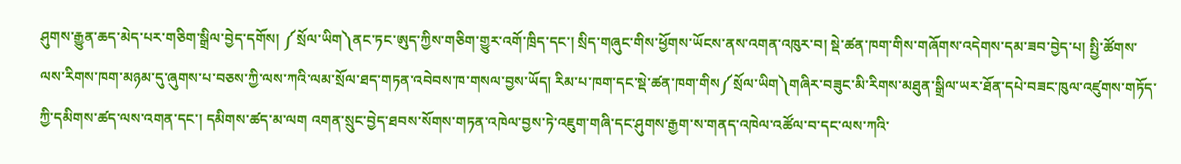ཤུགས་རྒྱུན་ཆད་མེད་པར་གཅིག་སྒྲིལ་བྱེད་དགོས། ༼སྲོལ་ཡིག༽ནང་ཏང་ཨུད་ཀྱིས་གཅིག་གྱུར་འགོ་ཁྲིད་དང་། སྲིད་གཞུང་གིས་ཕྱོགས་ཡོངས་ནས་འགན་འཁུར་བ། སྡེ་ཚན་ཁག་གིས་གཞོགས་འདེགས་དམ་ཟབ་བྱེད་པ། སྤྱི་ཚོགས་ལས་རིགས་ཁག་མཉམ་དུ་ཞུགས་པ་བཅས་ཀྱི་ལས་ཀའི་ལམ་སྲོལ་ཐད་གཏན་འབེབས་ཁ་གསལ་བྱས་ཡོད། རིམ་པ་ཁག་དང་སྡེ་ཚན་ཁག་གིས༼སྲོལ་ཡིག༽གཞིར་བཟུང་མི་རིགས་མཐུན་སྒྲིལ་ཡར་ཐོན་དཔེ་བཟང་ཁུལ་འཛུགས་གཏོད་ཀྱི་དམིགས་ཚད་ལས་འགན་དང་། དམིགས་ཚད་མ་ལག འགན་སྲུང་བྱེད་ཐབས་སོགས་གཏན་འཁེལ་བྱས་ཏེ་འཇུག་གཞི་དང་ཤུགས་རྒྱག་ས་གནད་འཁེལ་འཚོལ་བ་དང་ལས་ཀའི་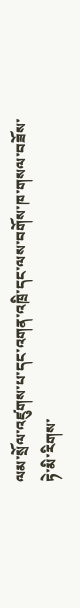ལམ་སྲོལ་འཛུགས་པ་དང་འགན་འཁྲི་དང་ལས་བགོས་ཁ་གསལ་བཟོས་ཏེ་མི་རིགས་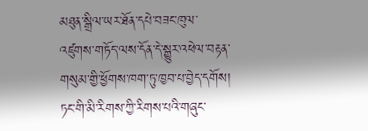མཐུན་སྒྲིལ་ཡར་ཐོན་དཔེ་བཟང་ཁུལ་འཛུགས་གཏོད་ལས་དོན་དེ་སྒྱུར་འཕེལ་བརྟན་གསུམ་གྱི་ཕྱོགས་ཁག་ཏུ་ཁྱབ་པ་བྱེད་དགོས། ཏང་གི་མི་རིགས་ཀྱི་རིགས་པའི་གཞུང་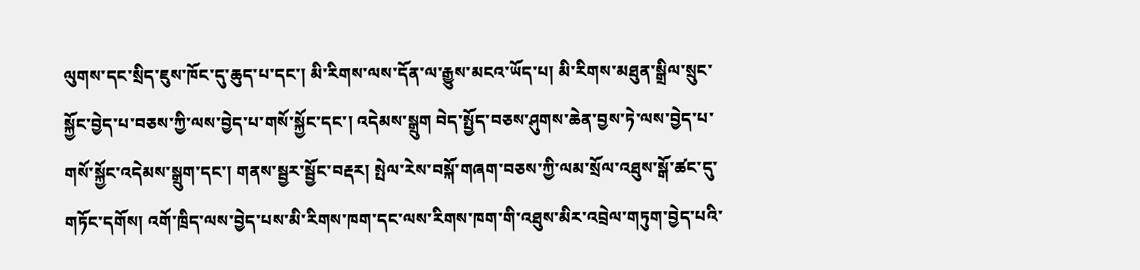ལུགས་དང་སྲིད་ཇུས་ཁོང་དུ་ཆུད་པ་དང་། མི་རིགས་ལས་དོན་ལ་རྒྱུས་མངའ་ཡོད་པ། མི་རིགས་མཐུན་སྒྲིལ་སྲུང་སྐྱོང་བྱེད་པ་བཅས་ཀྱི་ལས་བྱེད་པ་གསོ་སྐྱོང་དང་། འདེམས་སྒྲུག བེད་སྤྱོད་བཅས་ཤུགས་ཆེན་བྱས་ཏེ་ལས་བྱེད་པ་གསོ་སྐྱོང་འདེམས་སྒྲུག་དང་། གནས་སྦྱར་སྦྱོང་བརྡར། སྤེལ་རེས་བསྐོ་གཞག་བཅས་ཀྱི་ལམ་སྲོལ་འཐུས་སྒོ་ཚང་དུ་གཏོང་དགོས། འགོ་ཁྲིད་ལས་བྱེད་པས་མི་རིགས་ཁག་དང་ལས་རིགས་ཁག་གི་འཐུས་མིར་འབྲེལ་གཏུག་བྱེད་པའི་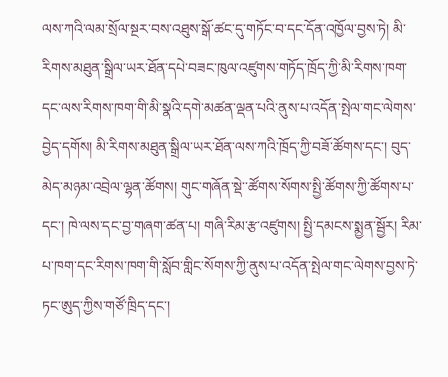ལས་ཀའི་ལམ་སྲོལ་སྔར་བས་འཐུས་སྒོ་ཚང་དུ་གཏོང་བ་དང་དོན་འཁྱོལ་བྱས་ཏེ། མི་རིགས་མཐུན་སྒྲིལ་ཡར་ཐོན་དཔེ་བཟང་ཁུལ་འཛུགས་གཏོད་ཁྲོད་ཀྱི་མི་རིགས་ཁག་དང་ལས་རིགས་ཁག་གི་མི་སྣའི་དགེ་མཚན་ལྡན་པའི་ནུས་པ་འདོན་སྤེལ་གང་ལེགས་བྱེད་དགོས། མི་རིགས་མཐུན་སྒྲིལ་ཡར་ཐོན་ལས་ཀའི་ཁྲོད་ཀྱི་བཟོ་ཚོགས་དང་། བུད་མེད་མཉམ་འབྲེལ་ལྷན་ཚོགས། གུང་གཞོན་སྡེ་་ཚོགས་སོགས་སྤྱི་ཚོགས་ཀྱི་ཚོགས་པ་དང་། ཁེ་ལས་དང་བྱ་གཞག་ཚན་པ། གཞི་རིམ་རྩ་འཛུགས། སྤྱི་དམངས་སྨྱན་སྦྱོར། རིམ་པ་ཁག་དང་རིགས་ཁག་གི་སློབ་གླིང་སོགས་ཀྱི་ནུས་པ་འདོན་སྤེལ་གང་ལེགས་བྱས་ཏེ་ཏང་ཨུད་ཀྱིས་གཙོ་ཁྲིད་དང་།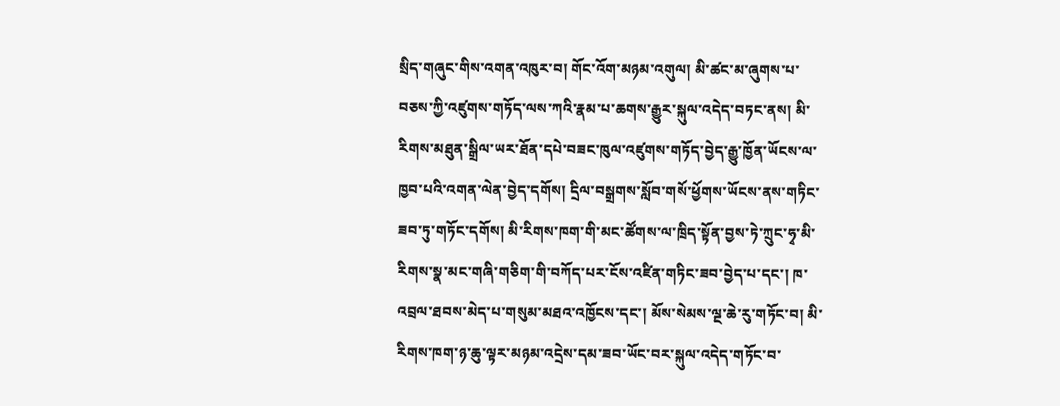སྲིད་གཞུང་གིས་འགན་འཁུར་བ། གོང་འོག་མཉམ་འགུལ། མི་ཚང་མ་ཞུགས་པ་བཅས་ཀྱི་འཛུགས་གཏོད་ལས་ཀའི་རྣམ་པ་ཆགས་རྒྱུར་སྐུལ་འདེད་བཏང་ནས། མི་རིགས་མཐུན་སྒྲིལ་ཡར་ཐོན་དཔེ་བཟང་ཁུལ་འཛུགས་གཏོད་བྱེད་རྒྱུ་ཁྱོན་ཡོངས་ལ་ཁྱབ་པའི་འགན་ལེན་བྱེད་དགོས། དྲིལ་བསྒྲགས་སློབ་གསོ་ཕྱོགས་ཡོངས་ནས་གཏིང་ཟབ་ཏུ་གཏོང་དགོས། མི་རིགས་ཁག་གི་མང་ཚོགས་ལ་ཁྲིད་སྟོན་བྱས་ཏེ་ཀྲུང་ཧྭ་མི་རིགས་སྣ་མང་གཞི་གཅིག་གི་བཀོད་པར་ངོས་འཛིན་གཏིང་ཟབ་བྱེད་པ་དང་། ཁ་འབྲལ་ཐབས་མེད་པ་གསུམ་མཐའ་འཁྱོངས་དང་། མོས་སེམས་ལྔ་ཆེ་རུ་གཏོང་བ། མི་རིགས་ཁག་ཉ་ཆུ་ལྟར་མཉམ་འདྲེས་དམ་ཟབ་ཡོང་བར་སྐུལ་འདེད་གཏོང་བ་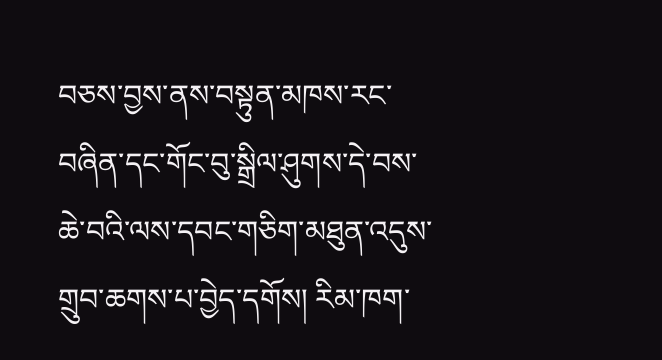བཅས་བྱས་ནས་བསྟུན་མཁས་རང་བཞིན་དང་གོང་བུ་སྒྲིལ་ཤུགས་དེ་བས་ཆེ་བའི་ལས་དབང་གཅིག་མཐུན་འདུས་གྲུབ་ཆགས་པ་བྱེད་དགོས། རིམ་ཁག་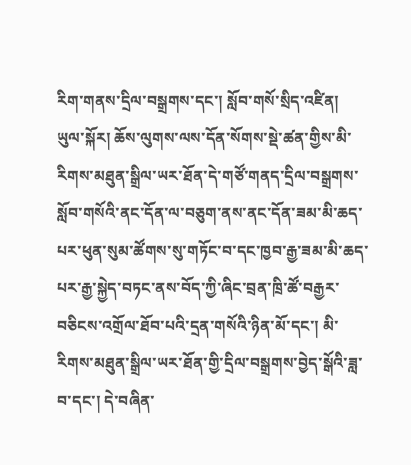རིག་གནས་དྲིལ་བསྒྲགས་དང་། སློབ་གསོ་སྲིད་འཛིན། ཡུལ་སྐོར། ཆོས་ལུགས་ལས་དོན་སོགས་སྡེ་ཚན་གྱིས་མི་རིགས་མཐུན་སྒྲིལ་ཡར་ཐོན་དེ་གཙོ་གནད་དྲིལ་བསྒྲགས་སློབ་གསོའི་ནང་དོན་ལ་བཅུག་ནས་ནང་དོན་ཟམ་མི་ཆད་པར་ཕུན་སུམ་ཚོགས་སུ་གཏོང་བ་དང་ཁྱབ་རྒྱ་ཟམ་མི་ཆད་པར་རྒྱ་སྐྱེད་བཏང་ནས་བོད་ཀྱི་ཞིང་བྲན་ཁྲི་ཚོ་བརྒྱར་བཅིངས་འགྲོལ་ཐོབ་པའི་དྲན་གསོའི་ཉིན་མོ་དང་། མི་རིགས་མཐུན་སྒྲིལ་ཡར་ཐོན་གྱི་དྲིལ་བསྒྲགས་བྱེད་སྒོའི་ཟླ་བ་དང་། དེ་བཞིན་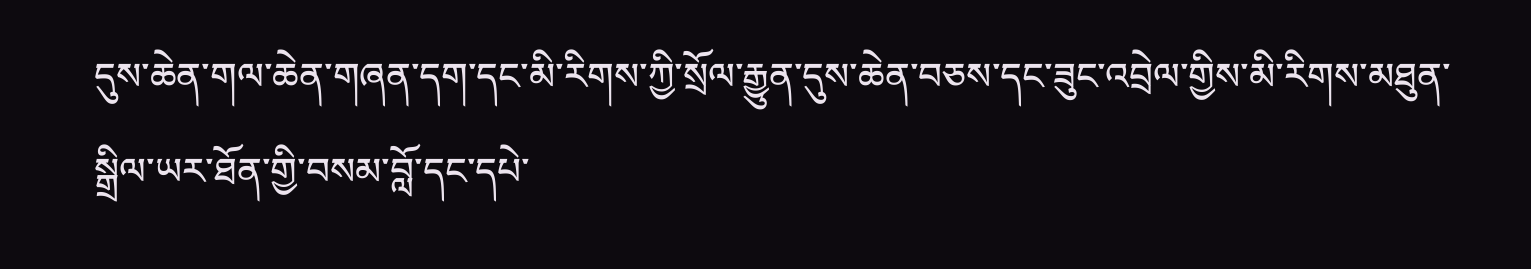དུས་ཆེན་གལ་ཆེན་གཞན་དག་དང་མི་རིགས་ཀྱི་སྲོལ་རྒྱུན་དུས་ཆེན་བཅས་དང་ཟུང་འབྲེལ་གྱིས་མི་རིགས་མཐུན་སྒྲིལ་ཡར་ཐོན་གྱི་བསམ་བློ་དང་དཔེ་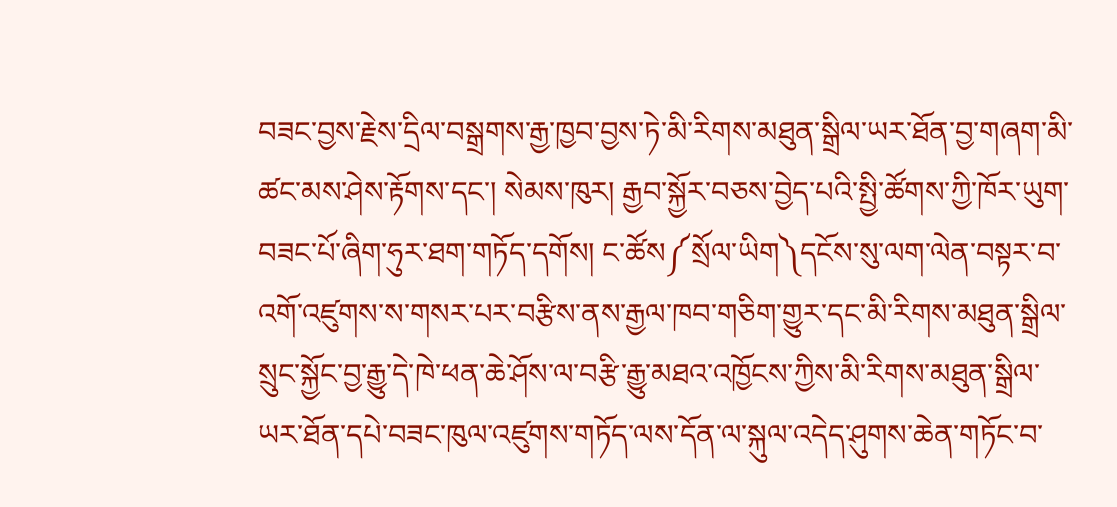བཟང་བྱས་རྗེས་དྲིལ་བསྒྲགས་རྒྱ་ཁྱབ་བྱས་ཏེ་མི་རིགས་མཐུན་སྒྲིལ་ཡར་ཐོན་བྱ་གཞག་མི་ཚང་མས་ཤེས་རྟོགས་དང་། སེམས་ཁུར། རྒྱབ་སྐྱོར་བཅས་བྱེད་པའི་སྤྱི་ཚོགས་ཀྱི་ཁོར་ཡུག་བཟང་པོ་ཞིག་ཧུར་ཐག་གཏོད་དགོས། ང་ཚོས༼སྲོལ་ཡིག༽དངོས་སུ་ལག་ལེན་བསྟར་བ་འགོ་འཛུགས་ས་གསར་པར་བརྩིས་ནས་རྒྱལ་ཁབ་གཅིག་གྱུར་དང་མི་རིགས་མཐུན་སྒྲིལ་སྲུང་སྐྱོང་བྱ་རྒྱུ་དེ་ཁེ་ཕན་ཆེ་ཤོས་ལ་བརྩི་རྒྱུ་མཐའ་འཁྱོངས་ཀྱིས་མི་རིགས་མཐུན་སྒྲིལ་ཡར་ཐོན་དཔེ་བཟང་ཁུལ་འཛུགས་གཏོད་ལས་དོན་ལ་སྐུལ་འདེད་ཤུགས་ཆེན་གཏོང་བ་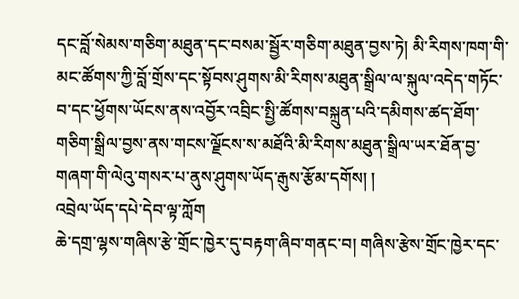དང་བློ་སེམས་གཅིག་མཐུན་དང་བསམ་སྦྱོར་གཅིག་མཐུན་བྱས་ཏེ། མི་རིགས་ཁག་གི་མང་ཚོགས་ཀྱི་བློ་གྲོས་དང་སྟོབས་ཤུགས་མི་རིགས་མཐུན་སྒྲིལ་ལ་སྐུལ་འདེད་གཏོང་བ་དང་ཕྱོགས་ཡོངས་ནས་འབྱོར་འབྲིང་སྤྱི་ཚོགས་བསྐྲུན་པའི་དམིགས་ཚད་ཐོག་གཅིག་སྒྲིལ་བྱས་ནས་གངས་ལྗོངས་ས་མཐོའི་མི་རིགས་མཐུན་སྒྲིལ་ཡར་ཐོན་བྱ་གཞག་གི་ལེའུ་གསར་པ་ནུས་ཤུགས་ཡོད་རྒུས་རྩོམ་དགོས། །
འབྲེལ་ཡོད་དཔེ་དེབ་ལྟ་ཀློག
ཆེ་དགྲ་ལྷས་གཞིས་རྩེ་གྲོང་ཁྱེར་དུ་བརྟག་ཞིབ་གནང་བ། གཞིས་རྩེས་གྲོང་ཁྱེར་དང་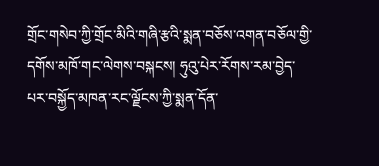གྲོང་གསེབ་ཀྱི་གྲོང་མིའི་གཞི་རྩའི་སྨན་བཅོས་འགན་བཅོལ་གྱི་དགོས་མཁོ་གང་ལེགས་བསྐངས། ཧུའུ་པེར་རོགས་རམ་བྱེད་པར་བསྐྱོད་མཁན་རང་ལྗོངས་ཀྱི་སྨན་དོན་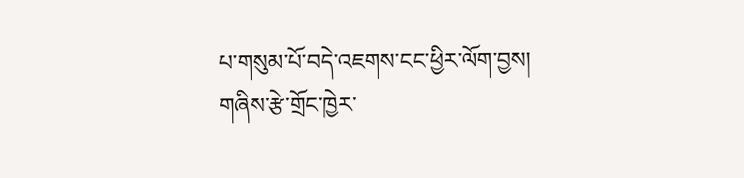པ་གསུམ་པོ་བདེ་འཇགས་ངང་ཕྱིར་ལོག་བྱས། གཞིས་རྩེ་གྲོང་ཁྱེར་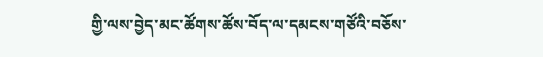གྱི་ལས་བྱེད་མང་ཚོགས་ཚོས་བོད་ལ་དམངས་གཙོའི་བཅོས་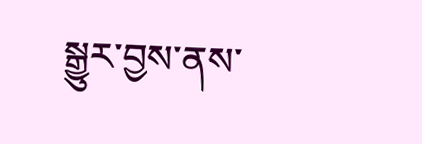སྒྱུར་བྱས་ནས་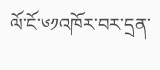ལོ་ངོ་༦༡འཁོར་བར་དྲན་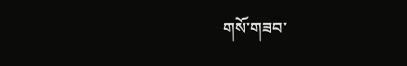གསོ་གཟབ་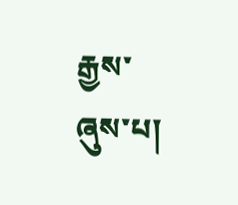རྒྱས་ཞུས་པ།